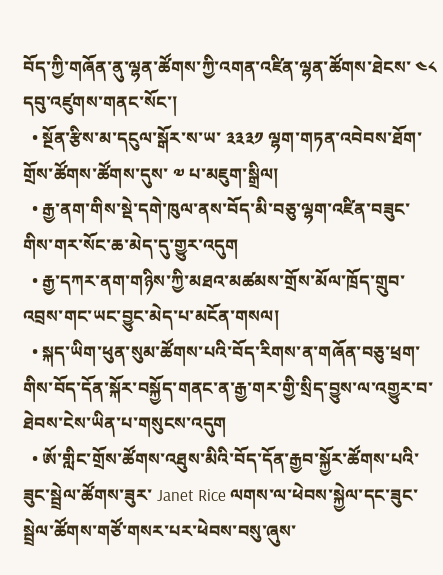བོད་ཀྱི་གཞོན་ནུ་ལྷན་ཚོགས་ཀྱི་འགན་འཛིན་ལྷན་ཚོགས་ཐེངས་ ༤༨ དབུ་འཛུགས་གནང་སོང་།
  • སྔོན་རྩིས་མ་དངུལ་སྒོར་ས་ཡ་ ༣༣༣༡ ལྷག་གཏན་འབེབས་ཐོག་གྲོས་ཚོགས་ཚོགས་དུས་ ༧ པ་མཇུག་སྒྲིལ།
  • རྒྱ་ནག་གིས་སྡེ་དགེ་ཁུལ་ནས་བོད་མི་བཅུ་ལྷག་འཛིན་བཟུང་གིས་གར་སོང་ཆ་མེད་དུ་གྱུར་འདུག
  • རྒྱ་དཀར་ནག་གཉིས་ཀྱི་མཐའ་མཚམས་གྲོས་མོལ་ཁྲོད་གྲུབ་འབྲས་གང་ཡང་བྱུང་མེད་པ་མངོན་གསལ།
  • སྐད་ཡིག་ཕུན་སུམ་ཚོགས་པའི་བོད་རིགས་ན་གཞོན་བཅུ་ཕྲག་གིས་བོད་དོན་སྐོར་བསྐྱོད་གནང་ན་རྒྱ་གར་གྱི་སྲིད་བྱུས་ལ་འགྱུར་བ་ཐེབས་ངེས་ཡིན་པ་གསུངས་འདུག
  • ཨོ་གླིང་གྲོས་ཚོགས་འཐུས་མིའི་བོད་དོན་རྒྱབ་སྐྱོར་ཚོགས་པའི་ཟུང་སྦྲེལ་ཚོགས་ཟུར་ Janet Rice ལགས་ལ་ཕེབས་སྐྱེལ་དང་ཟུང་སྦྲེལ་ཚོགས་གཙོ་གསར་པར་ཕེབས་བསུ་ཞུས་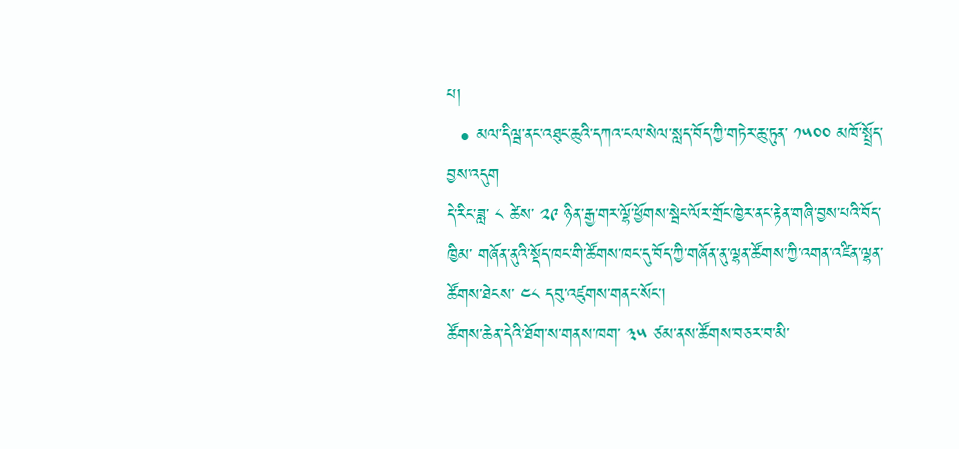པ།
  • མལ་དིལྦ་ནང་འཐུང་ཆུའི་དཀའ་ངལ་སེལ་སླད་བོད་ཀྱི་གཏེར་ཆུ་ཏུན་ ༡༥༠༠ མཁོ་སྤྲོད་བྱས་འདུག
དེ་རིང་ཟླ་ ༨ ཚེས་ ༢༩ ཉིན་རྒྱ་གར་ལྷོ་ཕྱོགས་སྦེང་ལོར་གྲོང་ཁྱེར་ནང་རྟེན་གཞི་བྱས་པའི་བོད་ཁྱིམ་ གཞོན་ནུའི་སྡོད་ཁང་གི་ཚོགས་ཁང་དུ་བོད་ཀྱི་གཞོན་ནུ་ལྷན་ཚོགས་ཀྱི་འགན་འཛིན་ལྷན་ཚོགས་ཐེངས་ ༤༨ དབུ་འཛུགས་གནང་སོང་།
ཚོགས་ཆེན་དེའི་ཐོག་ས་གནས་ཁག་ ༣༥ ཙམ་ནས་ཚོགས་བཅར་བ་མི་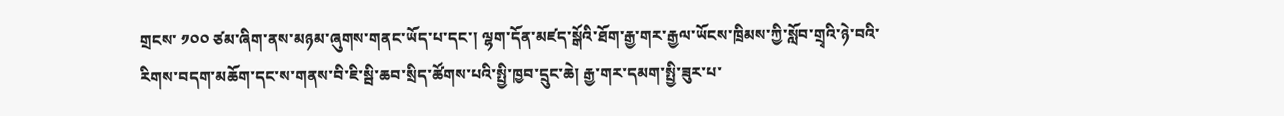གྲངས་ ༡༠༠ ཙམ་ཞིག་ནས་མཉམ་ཞུགས་གནང་ཡོད་པ་དང་། ལྷག་དོན་མཛད་སྒོའི་ཐོག་རྒྱ་གར་རྒྱལ་ཡོངས་ཁྲིམས་ཀྱི་སློབ་གྲྭའི་ཉེ་བའི་རིགས་བདག་མཆོག་དང་ས་གནས་བི་ཇི་སྦི་ཆབ་སྲིད་ཚོགས་པའི་སྤྱི་ཁྱབ་དྲུང་ཆེ། རྒྱ་གར་དམག་སྤྱི་ཟུར་པ་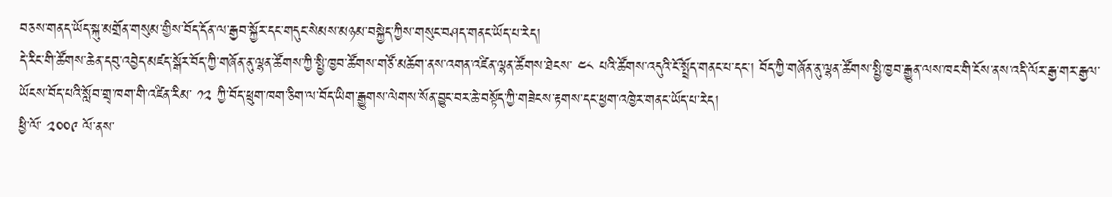བཅས་གནད་ཡོད་སྐུ་མགྲོན་གསུམ་གྱིས་བོད་དོན་ལ་རྒྱབ་སྐྱོར་དང་གདུང་སེམས་མཉམ་བསྐྱེད་ཀྱིས་གསུང་བཤད་གནང་ཡོད་པ་རེད།
དེ་རིང་གི་ཚོགས་ཆེན་དབུ་འབྱེད་མཛད་སྒོར་བོད་ཀྱི་གཞོན་ནུ་ལྷན་ཚོགས་ཀྱི་སྤྱི་ཁྱབ་ཚོགས་གཙོ་མཆོག་ནས་འགན་འཛིན་ལྷན་ཚོགས་ཐེངས་ ༤༨ པའི་ཚོགས་འདུའི་ངོ་སྤྲོད་གནང་པ་དང་། བོད་ཀྱི་གཞོན་ནུ་ལྷན་ཚོགས་སྤྱི་ཁྱབ་རྒྱུན་ལས་ཁང་གི་ངོས་ནས་འདི་ལོར་རྒྱ་གར་རྒྱལ་ཡོངས་བོད་པའི་སློབ་གྲྭ་ཁག་གི་འཛིན་རིམ་ ༡༢ ཀྱི་བོད་ཕྲུག་ཁག་ཅིག་ལ་བོད་ཡིག་རྒྱུགས་ལེགས་སོན་བྱུང་བར་ཆེ་བསྟོད་ཀྱི་གཟེངས་རྟགས་དང་ཕྱག་འཁྱེར་གནང་ཡོད་པ་རེད།
ཕྱི་ལོ་ ༢༠༠༩ ལོ་ནས་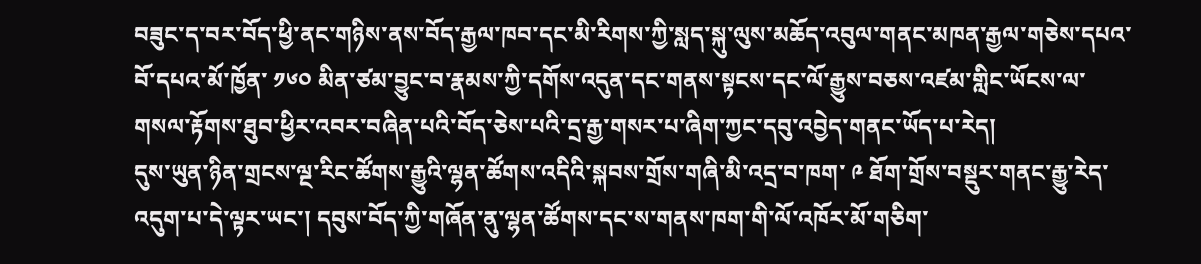བཟུང་ད་བར་བོད་ཕྱི་ནང་གཉིས་ནས་བོད་རྒྱལ་ཁབ་དང་མི་རིགས་ཀྱི་སླད་སྐུ་ལུས་མཆོད་འབུལ་གནང་མཁན་རྒྱལ་གཅེས་དཔའ་བོ་དཔའ་མོ་ཁྱོན་ ༡༦༠ མིན་ཙམ་བྱུང་བ་རྣམས་ཀྱི་དགོས་འདུན་དང་གནས་སྟངས་དང་ལོ་རྒྱུས་བཅས་འཛམ་གླིང་ཡོངས་ལ་གསལ་རྟོགས་ཐུབ་ཕྱིར་འབར་བཞིན་པའི་བོད་ཅེས་པའི་དྲ་རྒྱ་གསར་པ་ཞིག་ཀྱང་དབུ་འབྱེད་གནང་ཡོད་པ་རེད།
དུས་ཡུན་ཉིན་གྲངས་ལྔ་རིང་ཚོགས་རྒྱུའི་ལྷན་ཚོགས་འདིའི་སྐབས་གྲོས་གཞི་མི་འདྲ་བ་ཁག་ ༩ ཐོག་གྲོས་བསྡུར་གནང་རྒྱུ་རེད་འདུག་པ་དེ་ལྟར་ཡང་། དབུས་བོད་ཀྱི་གཞོན་ནུ་ལྷན་ཚོགས་དང་ས་གནས་ཁག་གི་ལོ་འཁོར་མོ་གཅིག་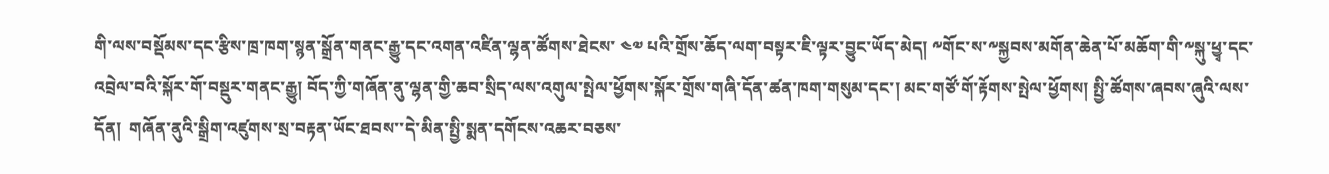གི་ལས་བསྡོམས་དང་རྩིས་ཁྲ་ཁག་སྙན་སྒྲོན་གནང་རྒྱུ་དང་འགན་འཛིན་ལྷན་ཚོགས་ཐེངས་ ༤༧ པའི་གྲོས་ཆོད་ལག་བསྟར་ཇི་ལྟར་བྱུང་ཡོད་མེད། ༸གོང་ས་༸སྐྱབས་མགོན་ཆེན་པོ་མཆོག་གི་༸སྐུ་ཕྱྭ་དང་འབྲེལ་བའི་སྐོར་གོ་བསྡུར་གནང་རྒྱུ། བོད་ཀྱི་གཞོན་ནུ་ལྷན་གྱི་ཆབ་སྲིད་ལས་འགུལ་སྤེལ་ཕྱོགས་སྐོར་གྲོས་གཞི་དོན་ཚན་ཁག་གསུམ་དང་། མང་གཙོ་གོ་རྟོགས་སྤེལ་ཕྱོགས། སྤྱི་ཚོགས་ཞབས་ཞུའི་ལས་དོན།  གཞོན་ནུའི་སྒྲིག་འཛུགས་སྲ་བརྟན་ཡོང་ཐབས་་དེ་མིན་སྤྱི་སྨན་དགོངས་འཆར་བཅས་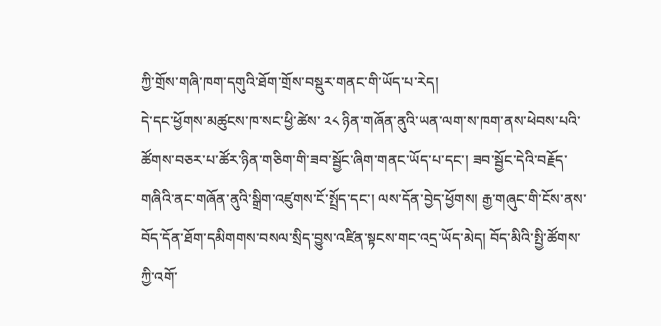ཀྱི་གྲོས་གཞི་ཁག་དགུའི་ཐོག་གྲོས་བསྡུར་གནང་གི་ཡོད་པ་རེད།
དེ་དང་ཕྱོགས་མཚུངས་ཁ་སང་ཕྱི་ཚེས་ ༢༨ ཉིན་གཞོན་ནུའི་ཡན་ལག་ས་ཁག་ནས་ཕེབས་པའི་ཚོགས་བཅར་པ་ཚོར་ཉིན་གཅིག་གི་ཟབ་སྦྱོང་ཞིག་གནང་ཡོད་པ་དང་། ཟབ་སྦྱོང་དེའི་བརྗོད་གཞིའི་ནང་གཞོན་ནུའི་སྒྲིག་འཛུགས་ངོ་སྤྲོད་དང་། ལས་དོན་བྱེད་ཕྱོགས། རྒྱ་གཞུང་གི་ངོས་ནས་བོད་དོན་ཐོག་དམིགགས་བསལ་སྲིད་བྱུས་འཛིན་སྟངས་གང་འདྲ་ཡོད་མེད། བོད་མིའི་སྤྱི་ཚོགས་ཀྱི་འགོ་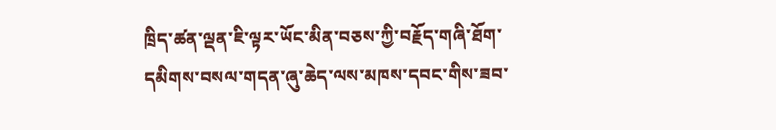ཁྲིད་ཚན་ལྡན་ཇི་ལྟར་ཡོང་མིན་བཅས་ཀྱི་བརྗོད་གཞི་ཐོག་དམིགས་བསལ་གདན་ཞུ་ཆེད་ལས་མཁས་དབང་གིས་ཟབ་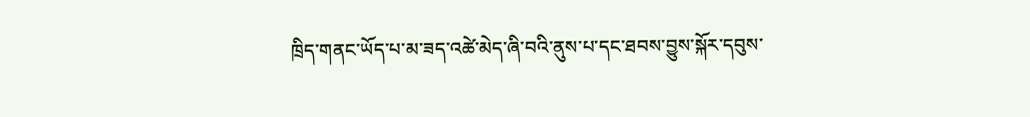ཁྲིད་གནང་ཡོད་པ་མ་ཟད་འཚེ་མེད་ཞི་བའི་ནུས་པ་དང་ཐབས་བྱུས་སྐོར་དབུས་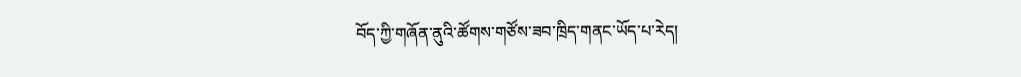བོད་ཀྱི་གཞོན་ནུའི་ཚོགས་གཙོས་ཟབ་ཁྲིད་གནང་ཡོད་པ་རེད།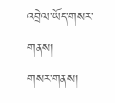འབྲེལ་ཡོད་གསར་གནས།
གསར་གནས།